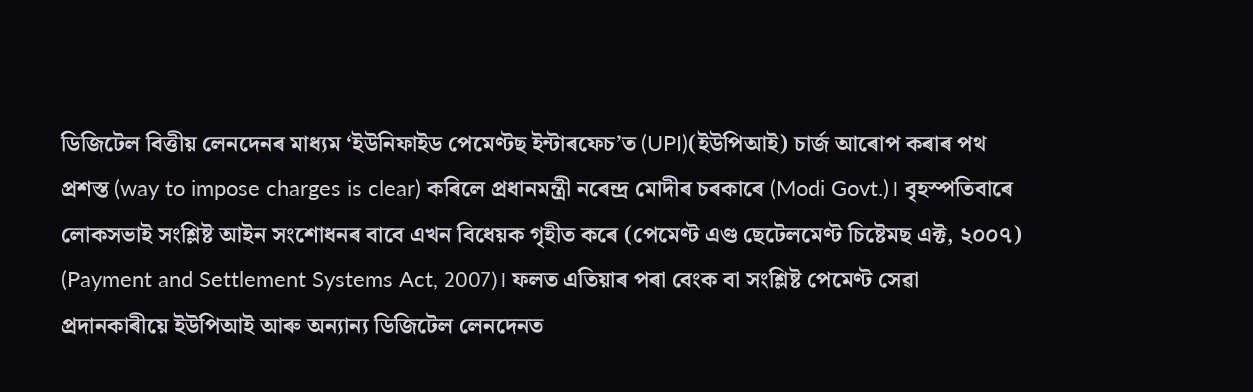ডিজিটেল বিত্তীয় লেনদেনৰ মাধ্যম ‘ইউনিফাইড পেমেণ্টছ ইন্টাৰফেচ’ত (UPI)(ইউপিআই) চাৰ্জ আৰোপ কৰাৰ পথ প্ৰশস্ত (way to impose charges is clear) কৰিলে প্ৰধানমন্ত্ৰী নৰেন্দ্ৰ মোদীৰ চৰকাৰে (Modi Govt.)। বৃহস্পতিবাৰে লোকসভাই সংশ্লিষ্ট আইন সংশোধনৰ বাবে এখন বিধেয়ক গৃহীত কৰে (পেমেণ্ট এণ্ড ছেটেলমেণ্ট চিষ্টেমছ এক্ট, ২০০৭) (Payment and Settlement Systems Act, 2007)। ফলত এতিয়াৰ পৰা বেংক বা সংশ্লিষ্ট পেমেণ্ট সেৱা প্ৰদানকাৰীয়ে ইউপিআই আৰু অন্যান্য ডিজিটেল লেনদেনত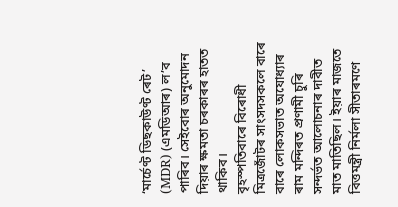‘মাৰ্চেণ্ট ডিছকাউণ্ট ৰেট’ (MDR) (এমডিআৰ) ল’ব পাৰিব। সেইবোৰ অনুমোদন দিয়াৰ ক্ষমতা চৰকাৰৰ হাতত থাকিব।
বৃহস্পতিবাৰে বিৰোধী মিত্ৰজোঁটৰ সাংসদসকলে বাৰে বাৰে লোকসভাত অযোধ্যাৰ ৰাম মন্দিৰত প্ৰণামী চুৰি সন্দৰ্ভত আলোচনাৰ দাবীত মাত মাতিছিল। ইয়াৰ মাজতে বিত্তমন্ত্ৰী নিৰ্মলা সীতাৰমণে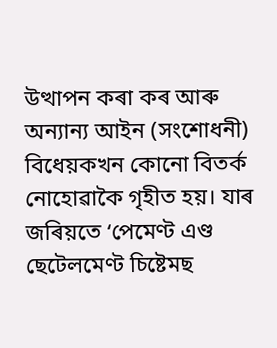উত্থাপন কৰা কৰ আৰু অন্যান্য আইন (সংশোধনী) বিধেয়কখন কোনো বিতৰ্ক নোহোৱাকৈ গৃহীত হয়। যাৰ জৰিয়তে ‘পেমেণ্ট এণ্ড ছেটেলমেণ্ট চিষ্টেমছ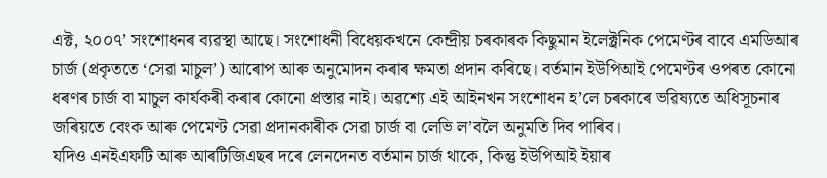এক্ট, ২০০৭’ সংশোধনৰ ব্যৱস্থা আছে। সংশোধনী বিধেয়কখনে কেন্দ্ৰীয় চৰকাৰক কিছুমান ইলেক্ট্ৰনিক পেমেণ্টৰ বাবে এমডিআৰ চাৰ্জ (প্ৰকৃততে ‘সেৱা মাচুল’) আৰোপ আৰু অনুমোদন কৰাৰ ক্ষমতা প্ৰদান কৰিছে। বৰ্তমান ইউপিআই পেমেণ্টৰ ওপৰত কোনো ধৰণৰ চাৰ্জ বা মাচুল কাৰ্যকৰী কৰাৰ কোনো প্ৰস্তাৱ নাই। অৱশ্যে এই আইনখন সংশোধন হ’লে চৰকাৰে ভৱিষ্যতে অধিসূচনাৰ জৰিয়তে বেংক আৰু পেমেণ্ট সেৱা প্ৰদানকাৰীক সেৱা চাৰ্জ বা লেভি ল’বলৈ অনুমতি দিব পাৰিব।
যদিও এনইএফটি আৰু আৰটিজিএছৰ দৰে লেনদেনত বৰ্তমান চাৰ্জ থাকে, কিন্তু ইউপিআই ইয়াৰ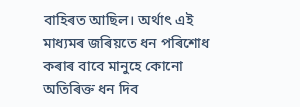বাহিৰত আছিল। অৰ্থাৎ এই মাধ্যমৰ জৰিয়তে ধন পৰিশোধ কৰাৰ বাবে মানুহে কোনো অতিৰিক্ত ধন দিব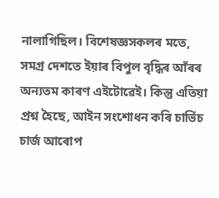নালাগিছিল। বিশেষজ্ঞসকলৰ মতে, সমগ্ৰ দেশতে ইয়াৰ বিপুল বৃদ্ধিৰ আঁৰৰ অন্যতম কাৰণ এইটোৱেই। কিন্তু এতিয়া প্ৰশ্ন হৈছে, আইন সংশোধন কৰি চাৰ্ভিচ চাৰ্জ আৰোপ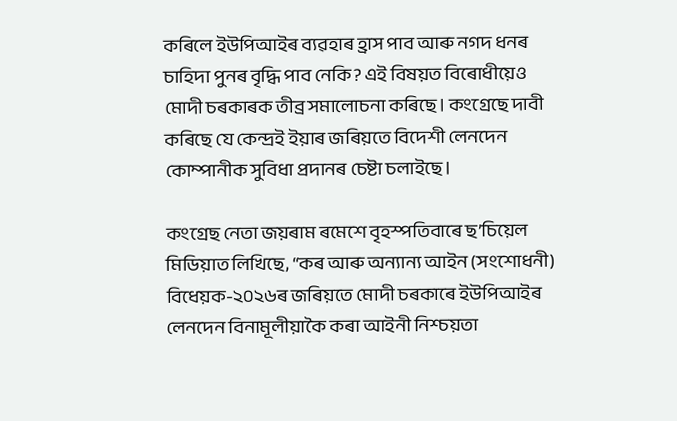কৰিলে ইউপিআইৰ ব্যৱহাৰ হ্ৰাস পাব আৰু নগদ ধনৰ চাহিদা পুনৰ বৃদ্ধি পাব নেকি? এই বিষয়ত বিৰোধীয়েও মোদী চৰকাৰক তীব্ৰ সমালোচনা কৰিছে। কংগ্ৰেছে দাবী কৰিছে যে কেন্দ্ৰই ইয়াৰ জৰিয়তে বিদেশী লেনদেন কোম্পানীক সুবিধা প্ৰদানৰ চেষ্টা চলাইছে।

কংগ্ৰেছ নেতা জয়ৰাম ৰমেশে বৃহস্পতিবাৰে ছ’চিয়েল মিডিয়াত লিখিছে, “কৰ আৰু অন্যান্য আইন (সংশোধনী) বিধেয়ক-২০২৬ৰ জৰিয়তে মোদী চৰকাৰে ইউপিআইৰ লেনদেন বিনামূলীয়াকৈ কৰা আইনী নিশ্চয়তা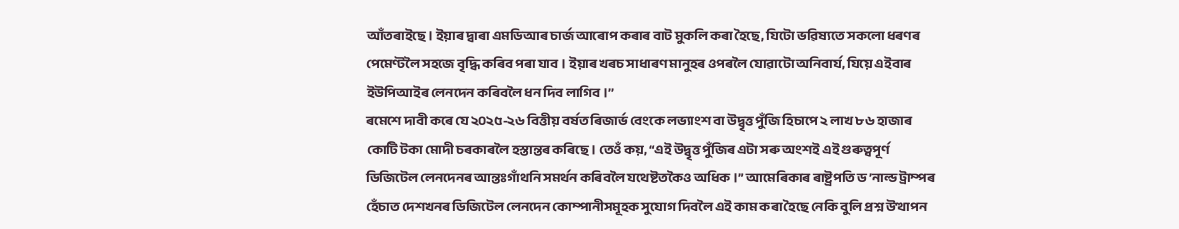আঁতৰাইছে। ইয়াৰ দ্বাৰা এমডিআৰ চাৰ্জ আৰোপ কৰাৰ বাট মুকলি কৰা হৈছে, যিটো ভৱিষ্যতে সকলো ধৰণৰ পেমেণ্টলৈ সহজে বৃদ্ধি কৰিব পৰা যাব। ইয়াৰ খৰচ সাধাৰণ মানুহৰ ওপৰলৈ যোৱাটো অনিবাৰ্য, যিয়ে এইবাৰ ইউপিআইৰ লেনদেন কৰিবলৈ ধন দিব লাগিব।’’
ৰমেশে দাবী কৰে যে ২০২৫-২৬ বিত্তীয় বৰ্ষত ৰিজাৰ্ভ বেংকে লভ্যাংশ বা উদ্বৃত্ত পুঁজি হিচাপে ২ লাখ ৮৬ হাজাৰ কোটি টকা মোদী চৰকাৰলৈ হস্তান্তৰ কৰিছে। তেওঁ কয়, “এই উদ্বৃত্ত পুঁজিৰ এটা সৰু অংশই এই গুৰুত্বপূৰ্ণ ডিজিটেল লেনদেনৰ আন্তঃগাঁথনি সমৰ্থন কৰিবলৈ যথেষ্টতকৈও অধিক।” আমেৰিকাৰ ৰাষ্ট্ৰপতি ড’নাল্ড ট্ৰাম্পৰ হেঁচাত দেশখনৰ ডিজিটেল লেনদেন কোম্পানীসমূহক সুযোগ দিবলৈ এই কাম কৰা হৈছে নেকি বুলি প্ৰশ্ন উত্থাপন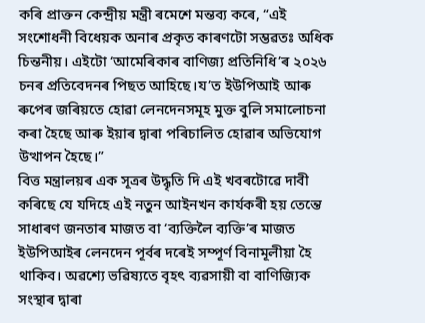কৰি প্ৰাক্তন কেন্দ্ৰীয় মন্ত্ৰী ৰমেশে মন্তব্য কৰে, “এই সংশোধনী বিধেয়ক অনাৰ প্ৰকৃত কাৰণটো সম্ভৱতঃ অধিক চিন্তনীয়। এইটো ‘আমেৰিকাৰ বাণিজ্য প্ৰতিনিধি’ৰ ২০২৬ চনৰ প্ৰতিবেদনৰ পিছত আহিছে।য’ত ইউপিআই আৰু ৰুপেৰ জৰিয়তে হোৱা লেনদেনসমূহ মুক্ত বুলি সমালোচনা কৰা হৈছে আৰু ইয়াৰ দ্বাৰা পৰিচালিত হোৱাৰ অভিযোগ উত্থাপন হৈছে।”
বিত্ত মন্ত্ৰালয়ৰ এক সূত্ৰৰ উদ্ধৃতি দি এই খবৰটোৱে দাবী কৰিছে যে যদিহে এই নতুন আইনখন কাৰ্যকৰী হয় তেন্তে সাধাৰণ জনতাৰ মাজত বা ‘ব্যক্তিলৈ ব্যক্তি’ৰ মাজত ইউপিআইৰ লেনদেন পূৰ্বৰ দৰেই সম্পূৰ্ণ বিনামূলীয়া হৈ থাকিব। অৱশ্যে ভৱিষ্যতে বৃহৎ ব্যৱসায়ী বা বাণিজ্যিক সংস্থাৰ দ্বাৰা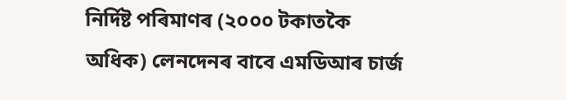নিৰ্দিষ্ট পৰিমাণৰ (২০০০ টকাতকৈ অধিক) লেনদেনৰ বাবে এমডিআৰ চাৰ্জ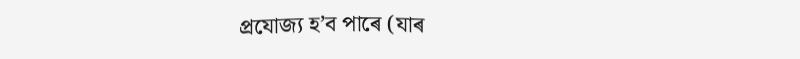প্ৰযোজ্য হ’ব পাৰে (যাৰ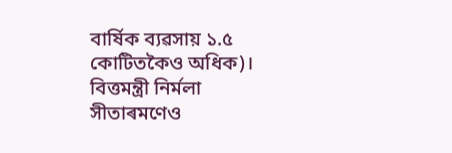বাৰ্ষিক ব্যৱসায় ১.৫ কোটিতকৈও অধিক)। বিত্তমন্ত্ৰী নিৰ্মলা সীতাৰমণেও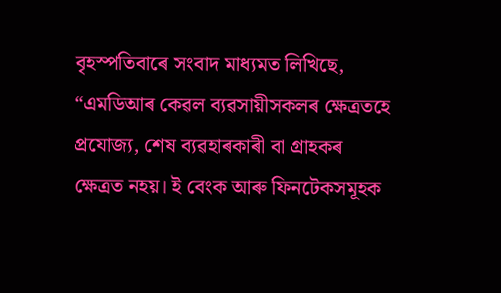বৃহস্পতিবাৰে সংবাদ মাধ্যমত লিখিছে, “এমডিআৰ কেৱল ব্যৱসায়ীসকলৰ ক্ষেত্ৰতহে প্ৰযোজ্য, শেষ ব্যৱহাৰকাৰী বা গ্ৰাহকৰ ক্ষেত্ৰত নহয়। ই বেংক আৰু ফিনটেকসমূহক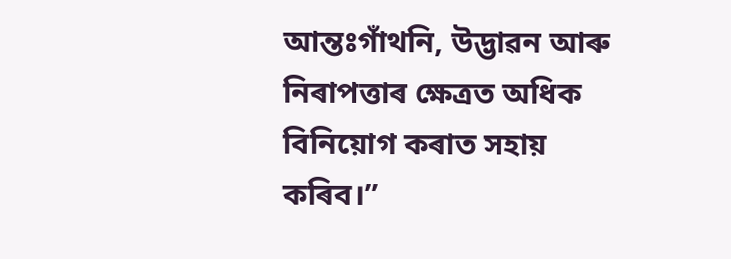আন্তঃগাঁথনি, উদ্ভাৱন আৰু নিৰাপত্তাৰ ক্ষেত্ৰত অধিক বিনিয়োগ কৰাত সহায় কৰিব।”